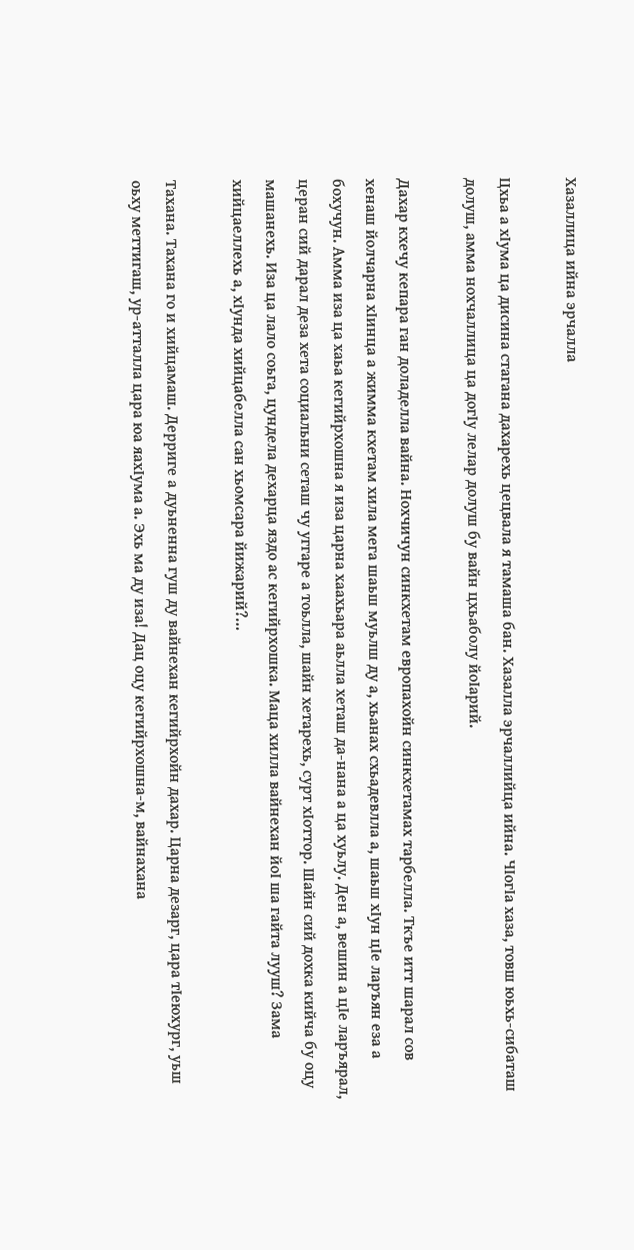Хазаллица ийна эрчалла

Цхьа а хIума ца дисина стагана дахарехь цецвала я тамаша бан. Хазалла эрчаллийца ийна. ЧIогIа хаза, товш юьхь-сибаташ долуш, амма нохчаллица ца догIу лелар долуш бу вайн цхьаболу йоIарий.

Дахар кхечу кепара ган доладелла вайна. Нохчичун синкхетам европахойн синкхетамах тарбелла. Ткъе итт шарал сов хенаш йолчарна хIинца а жимма кхетам хила мега шаьш муьлш ду а, хьанах схьадевлла а, шаьш хIун цIе ларъян еза а бохучун. Амма иза ца хаьа кегийрхошна я иза царна хаахьара аьлла хеташ да-нана а ца хуьлу. Ден а, вешин а цIе ларъярал, церан сий дарал деза хета социальни сеташ чу уггаре а тоьлла, шайн хетарехь, сурт хIоттор. Шайн сий дохка кийча бу оцу машанехь. Иза ца лало соьга, цундела дехарца яздо ас кегийрхошка. Маца хилла вайнехан йоI ша гайта лууш? Зама хийцаеллехь а, хIунда хийцабелла сан хьомсара йижарий?…

Тахана. Тахана го и хийцамаш. Дерриге а дуьненна гуш ду вайнехан кегийрхойн дахар. Царна дезарг, цара тIеюхург, уьш оьху меттигаш, ур-атталла цара юа яахIума а. Эхь ма ду иза! Дац оцу кегийрхошна-м, вайнахана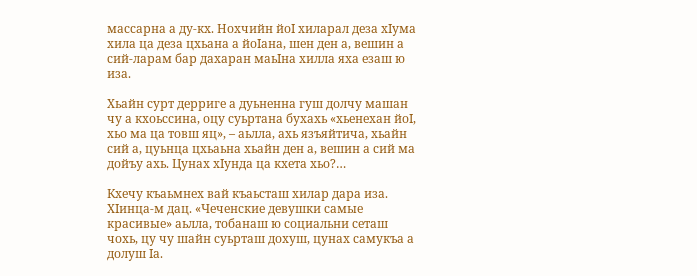массарна а ду-кх. Нохчийн йоI хиларал деза хIума хила ца деза цхьана а йоIана, шен ден а, вешин а сий-ларам бар дахаран маьIна хилла яха езаш ю иза.

Хьайн сурт дерриге а дуьненна гуш долчу машан чу а кхоьссина, оцу суьртана бухахь «хьенехан йоI, хьо ма ца товш яц», – аьлла, ахь язъяйтича, хьайн сий а, цуьнца цхьаьна хьайн ден а, вешин а сий ма дойъу ахь. Цунах хIунда ца кхета хьо?…

Кхечу къаьмнех вай къаьсташ хилар дара иза. ХIинца-м дац. «Чеченские девушки самые красивые» аьлла, тобанаш ю социальни сеташ чохь, цу чу шайн суьрташ дохуш, цунах самукъа а долуш Iа.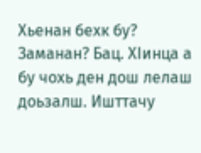Хьенан бехк бу? Заманан? Бац. ХIинца а бу чохь ден дош лелаш доьзалш. Ишттачу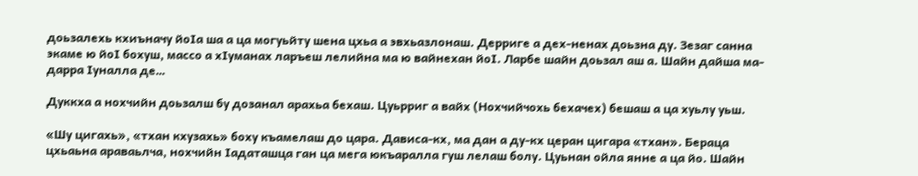доьзалехь кхиъначу йоIа ша а ца могуьйту шена цхьа а эвхьазлонаш. Дерриге а дех-ненах доьзна ду. Зезаг санна экаме ю йоI бохуш, массо а хIуманах ларъеш лелийна ма ю вайнехан йоI. Ларбе шайн доьзал аш а. Шайн дайша ма-дарра Iуналла де…

Дуккха а нохчийн доьзалш бу дозанал арахьа бехаш. Цуьрриг а вайх (Нохчийчохь бехачех) бешаш а ца хуьлу уьш.

«Шу цигахь», «тхан кхузахь» боху къамелаш до цара. Дависа-кх, ма дан а ду-кх церан цигара «тхан». Бераца цхьаьна араваьлча, нохчийн Iадаташца ган ца мега юкъаралла гуш лелаш болу. Цуьнан ойла янне а ца йо. Шайн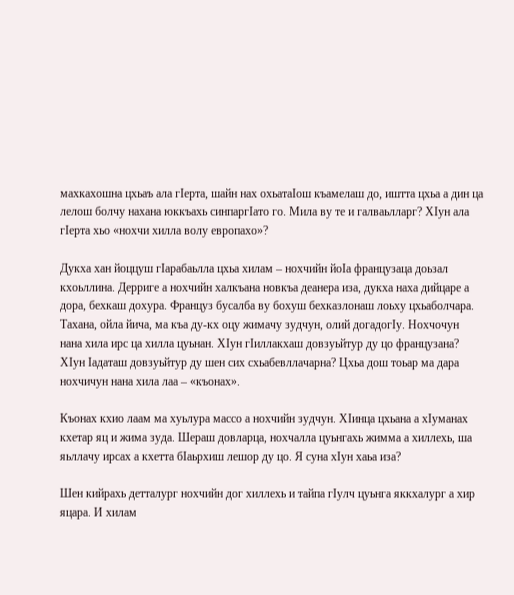махкахошна цхьаъ ала гIерта, шайн нах охьатаIош къамелаш до, иштта цхьа а дин ца лелош болчу нахана юккъахь синпаргIато го. Мила ву те и галваьлларг? ХIун ала гIерта хьо «нохчи хилла волу европахо»?

Дукха хан йоццуш гIарабаьлла цхьа хилам – нохчийн йоIа французаца доьзал кхоьллина. Дерриге а нохчийн халкъана новкъа деанера иза, дукха наха дийцаре а дора, бехкаш дохура. Француз бусалба ву бохуш бехказлонаш лоьху цхьаболчара. Тахана, ойла йича, ма къа ду-кх оцу жимачу зудчун, олий догадогIу. Нохчочун нана хила ирс ца хилла цуьнан. ХIун гIиллакхаш довзуьйтур ду цо французана? ХIун Iадаташ довзуьйтур ду шен сих схьабевллачарна? Цхьа дош тоьар ма дара нохчичун нана хила лаа – «къонах».

Къонах кхио лаам ма хуьлура массо а нохчийн зудчун. ХIинца цхьана а хIуманах кхетар яц и жима зуда. Шераш довларца, нохчалла цуьнгахь жимма а хиллехь, ша яьллачу ирсах а кхетта бIаьрхиш лешор ду цо. Я суна хIун хаьа иза?

Шен кийрахь детталург нохчийн дог хиллехь и тайпа гIулч цуьнга яккхалург а хир яцара. И хилам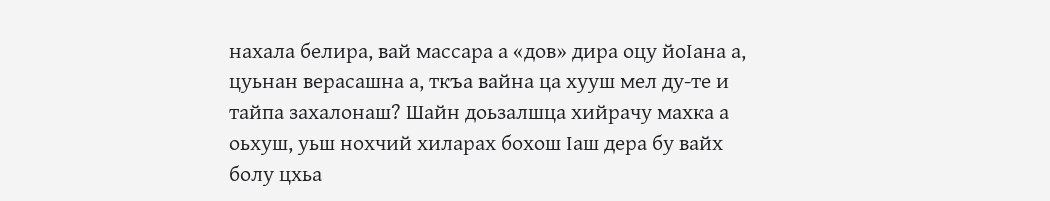нахала белира, вай массара а «дов» дира оцу йоIана а, цуьнан верасашна а, ткъа вайна ца хууш мел ду-те и тайпа захалонаш? Шайн доьзалшца хийрачу махка а оьхуш, уьш нохчий хиларах бохош Iаш дера бу вайх болу цхьа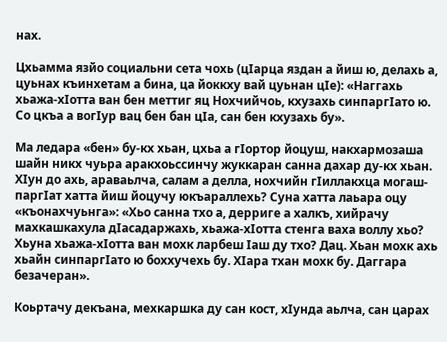нах.

Цхьамма язйо социальни сета чохь (цIарца яздан а йиш ю, делахь а, цуьнах къинхетам а бина, ца йоккху вай цуьнан цIе): «Наггахь хьажа-хIотта ван бен меттиг яц Нохчийчоь, кхузахь синпаргIато ю. Со цкъа а вогIур вац бен бан цIа, сан бен кхузахь бу».

Ма ледара «бен» бу-кх хьан, цхьа а гIортор йоцуш, накхармозаша шайн никх чуьра аракхоьссинчу жуккаран санна дахар ду-кх хьан. ХIун до ахь, араваьлча, салам а делла, нохчийн гIиллакхца могаш-паргIат хатта йиш йоцучу юкъараллехь? Суна хатта лаьара оцу «къонахчуьнга»: «Хьо санна тхо а, дерриге а халкъ, хийрачу махкашкахула дIасадаржахь, хьажа-хIотта стенга ваха воллу хьо? Хьуна хьажа-хIотта ван мохк ларбеш Iаш ду тхо? Дац. Хьан мохк ахь хьайн синпаргIато ю боххучехь бу. ХIара тхан мохк бу. Даггара безачеран».

Коьртачу декъана, мехкаршка ду сан кост, хIунда аьлча, сан царах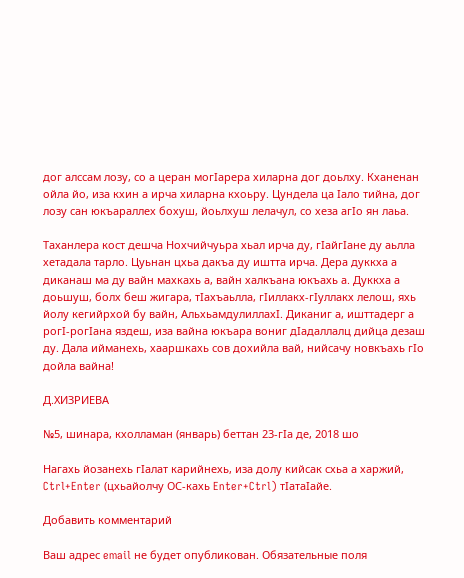дог алссам лозу, со а церан могIарера хиларна дог доьлху. Кханенан ойла йо, иза кхин а ирча хиларна кхоьру. Цундела ца Iало тийна, дог лозу сан юкъараллех бохуш, йоьлхуш лелачул, со хеза агIо ян лаьа.

Таханлера кост дешча Нохчийчуьра хьал ирча ду, гIайгIане ду аьлла хетадала тарло. Цуьнан цхьа дакъа ду иштта ирча. Дера дуккха а диканаш ма ду вайн махкахь а, вайн халкъана юкъахь а. Дуккха а доьшуш, болх беш жигара, тIахъаьлла, гIиллакх-гIуллакх лелош, яхь йолу кегийрхой бу вайн, АльхьамдулиллахI. Диканиг а, ишттадерг а рогI-рогIана яздеш, иза вайна юкъара вониг дIадаллалц дийца дезаш ду. Дала ийманехь, хааршкахь сов дохийла вай, нийсачу новкъахь гIо дойла вайна!

Д.ХИЗРИЕВА

№5, шинара, кхолламан (январь) беттан 23-гIа де, 2018 шо

Нагахь йозанехь гIалат карийнехь, иза долу кийсак схьа а харжий, Ctrl+Enter (цхьайолчу ОС-кахь Enter+Ctrl) тIатаIайе.

Добавить комментарий

Ваш адрес email не будет опубликован. Обязательные поля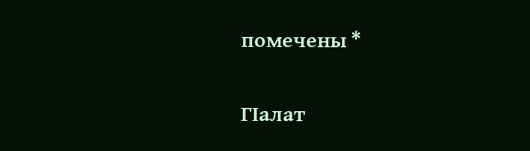помечены *

ГIалат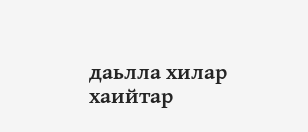даьлла хилар хаийтар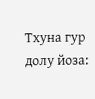Тхуна гур долу йоза: